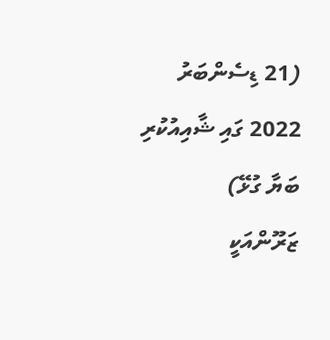(21 ޑިސެންބަރު 2022 ގައި ޝާއިއުކުރި ބަޔާ ގުޅޭ)
ޒަރޫންއަކީ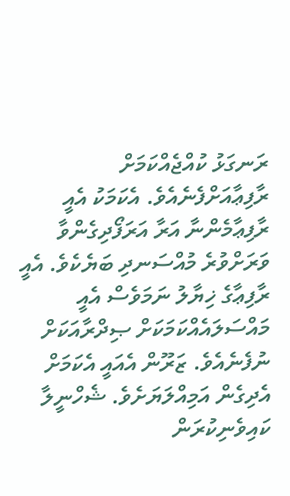ރަނގަޅު ކުއްޖެއްކަމަށް ރާފިޢާއަށްފެނެއެވެ. އެކަމަކު އެއީ ރާފިޢާމެންނާ އަރާ އަރަފޯދިގެންވާ ވަރަށްވުރެ މުއްސަނދި ބަޔެކެވެ. އެއީ ރާފިޢާގެ ޚިޔާލު ނަމަވެސް އެއީ މައްސަލައެއްކަމަކަށް ޞިދްރާއަކަށް ނުފެނެއެވެ. ޒަރޫން އެއައީ އެކަމަށް އެދިގެން އަމިއްލަޔަށެވެ. ޝެހްނީލާ ކައިވެނިކުރަން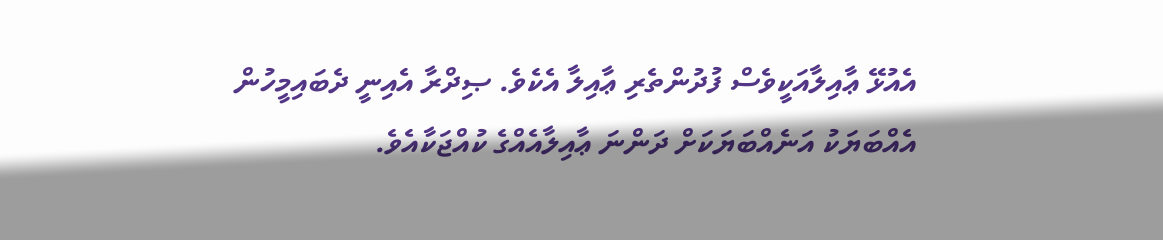އެއުޅޭ ޢާއިލާއަކީވެސް ފުދުންތެރި ޢާއިލާ އެކެވެ. ޞިދްރާ އެއިނީ ދެބައިމީހުން އެއްބަޔަކު އަނެއްބަޔަކަށް ދަންނަ ޢާއިލާއެއްގެ ކުއްޖަކާއެވެ.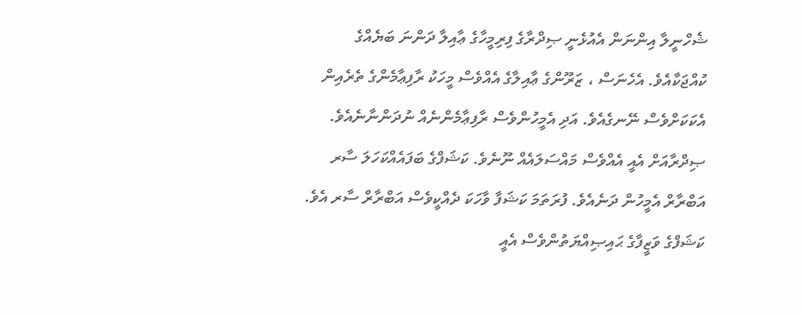ޝެހްނީލާ އިންނަން އެއުޅެނީ ޞިދްރާގެ ފިރިމީހާގެ ޢާއިލާ ދަންނަ ބަޔެއްގެ ކުއްޖަކާއެވެ. އެހެނަސް ، ޒަރޫންގެ ޢާއިލާގެ އެއްވެސް މީހަކު ރާފިޢާމެންގެ ތެރެއިން އެކަކަށްވެސް ނޭނގެއެވެ. އަދި އެމީހުންވެސް ރާފިޢާމެންނެއް ނުދަންނާނެއެވެ. ޞިދްރާއަށް އެއީ އެއްވެސް މައްސަލައެއް ނޫނެވެ. ކަޝަފްގެ ބަފައެއްކަހަލަ ސާރ އަބްރާރް އެމީހުން ދަނެއެވެ. ފުރަތަމަ ކަޝަފާ ވާހަކަ ދެއްކީވެސް އަބްރާރް ސާރ އެވެ. ކަޝަފްގެ ވަޒީފާގެ ޙައިޞިއްޔަތުންވެސް އެއީ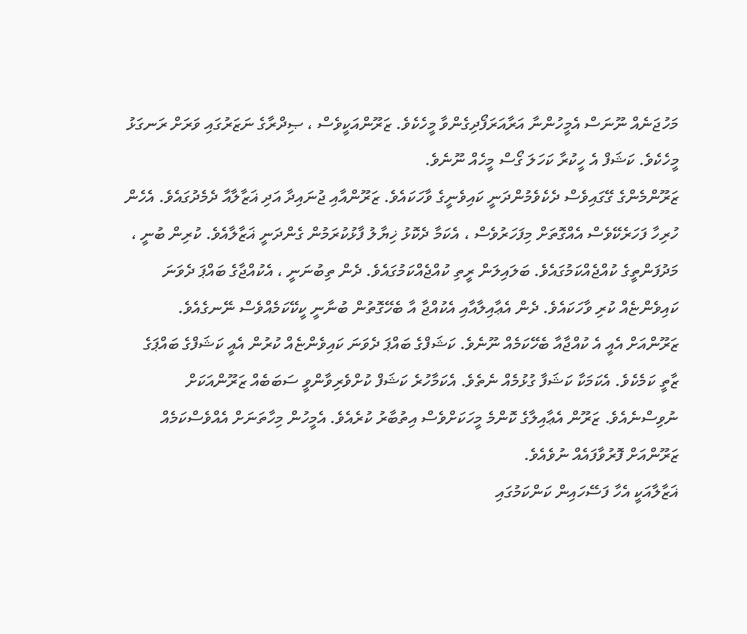މަހުޖަނެއް ނޫނަސް އެމީހުންނާ އަރާއަރަފޯދިގެންވާ މީހެކެވެ. ޒަރޫންއަކީވެސް ، ޞިދްރާގެ ނަޒަރުގައި ވަރަށް ރަނގަޅު މީހެކެވެ. ކަޝަފް އެ ހީކުރާ ކަހަލަ ގޯސް މީހެއް ނޫނެވެ.
ޒަރޫންމެންގެ ގޭގައިވެސް ދެކެވެމުންދަނީ ކައިވެނީގެ ވާހަކައެވެ. ޒަރޫންއާއި ޖުނައިދާ އަދި ޣަޒާލާއާ ދެމެދުގައެވެ. އެހެން ހުރިހާ ފަހަރެކޭވެސް އެއްގޮތަށް މިފަހަރުވެސް ، އެކަމާ ދެކޮޅު ޚިޔާލު ފާޅުކުރަމުން ގެންދަނީ ޣަޒާލާއެވެ. ކުރިން ބުނީ ، މަދުފަންތީގެ ކުއްޖެއްކަމުގައެވެ. ބަލައިލަން ރީތި ކުއްޖެއްކަމުގައެވެ. ދެން ތިބުނަނީ ، އެކުއްޖާގެ ބައްޕަ ދެވަނަ ކައިވެންޏެއް ކުރި ވާހަކައެވެ. ދެން އެޢާއިލާއާއި އެކުއްޖާ އާ ބެހޭގޮތުން ބުނާނީ ކީކޭކަމެއްވެސް ނޭނގެއެވެ.
ޒަރޫންއަށް އެއީ އެ ކުއްޖާއާ ބެހޭކަމެއް ނޫނެވެ. ކަޝަފްގެ ބައްޕަ ދެވަނަ ކައިވެންޏެއް ކުރުން އެއީ ކަޝަފްގެ ބައްޕަގެ ޒާތީ ކަމެކެވެ. އެކަމަކާ ކަޝަފާ ގުޅުމެއް ނެތެވެ. އެކަމާހުރެ ކަޝަފް ކުށްވެރިވާންވީ ސަބަބެއް ޒަރޫންއަކަށް ނުވިސްނެއެވެ. ޒަރޫން އެޢާއިލާގެ ކޮންމެ މީހަކަށްވެސް އިތުބާރު ކުރެއެވެ. އެމީހުން މިހާތަނަށް އެއްވެސްކަމެއް ޒަރޫންއަށް ފޮރުވާފައެއް ނުވެއެވެ.
ޣަޒާލާއަކީ އެހާ ފަސޭހައިން ކަންކަމުގައި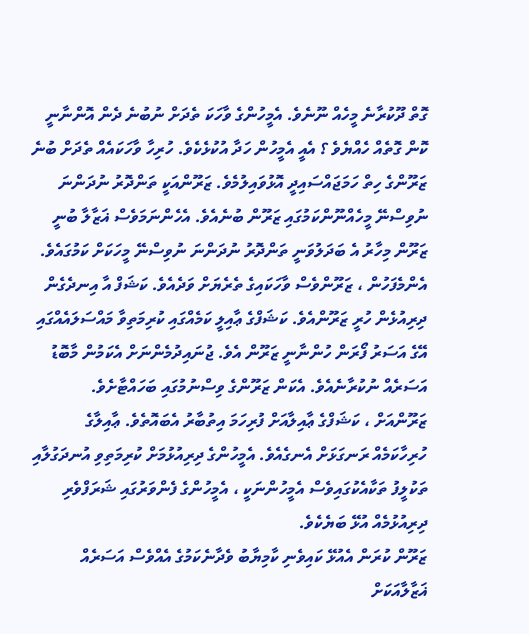ގޮތް ދޫކުރާނެ މީހެއް ނޫނެވެ. އެމީހުންގެ ވާހަކަ ތެދަށް ނުބުނެ ދެން އޮންނާނީ ކޮން ގޮތެއް ހެއްޔެވެ ؟ އެއީ އެމީހުން ހަދާ އުކުޅެކެވެ. ހުރިހާ ވާހަކައެއް ތެދަށް ބުނެ ޒަރޫންގެ ހިތް ހަމަޖައްސައިދީ އޮޅުވައިލުމެވެ. ޒަރޫންއަކީ ތަންދޮރު ނުދަންނަ ނުވިސްނޭ މީހެއްނޫންކަމުގައި ޒަރޫން ބުނެއެވެ. އެހެންނަމަވެސް ޣަޒާލާ ބުނީ ޒަރޫން މިހާރު އެ ބަދަލުވަނީ ތަންދޮރު ނުދަންނަ ނުވިސްނޭ މީހަކަށް ކަމުގައެވެ.
އެންމެފަހުން ، ޒަރޫންވެސް ވާހަކައިގެ ތެރެޔަށް ވަދެއެވެ. ކަޝަފް އާ އިނދެގެން ދިރިއުޅެން ހުރީ ޒަރޫންއެވެ. ކަޝަފްގެ ޢާއިލީ ކަމެއްގައި ކުރިމަތިވާ މައްސަލައެއްގައި އޭގެ އަސަރު ފޯރަން ހުންނާނީ ޒަރޫން އެވެ. ޖުނައިދުމެންނަށް އެކަމުން މާބޮޑު އަސަރެއް ނުކުރާނެއެވެ. އެކަން ޒަރޫންގެ ވިސްނުމުގައި ބަހައްޓާށެވެ.
ޒަރޫންއަށް ، ކަޝަފްގެ ޢާއިލާއަށް ފުރިހަމަ އިތުބާރު އެބައޮތެވެ. ޢާއިލާގެ ހުރިހާކަމެއް ރަނގަޅަށް އެނގެއެވެ. އެމީހުންގެ ދިރިއުޅުމަށް ކުރިމަތިވި އުނދަގުލާއި ތަކުލީފު ތަކާއެކުގައިވެސް އެމީހުންނަކީ ، އެމީހުންގެ ފެންވަރުގައި ޝަރަފްވެރި ދިރިއުޅުމެއް އުޅޭ ބަޔެކެވެ.
ޒަރޫން ކުރަން އެއުޅޭ ކައިވެނި ކާމިޔާބު ވެދާނެކަމުގެ އެއްވެސް އަސަރެއް ޣަޒާލާއަކަށް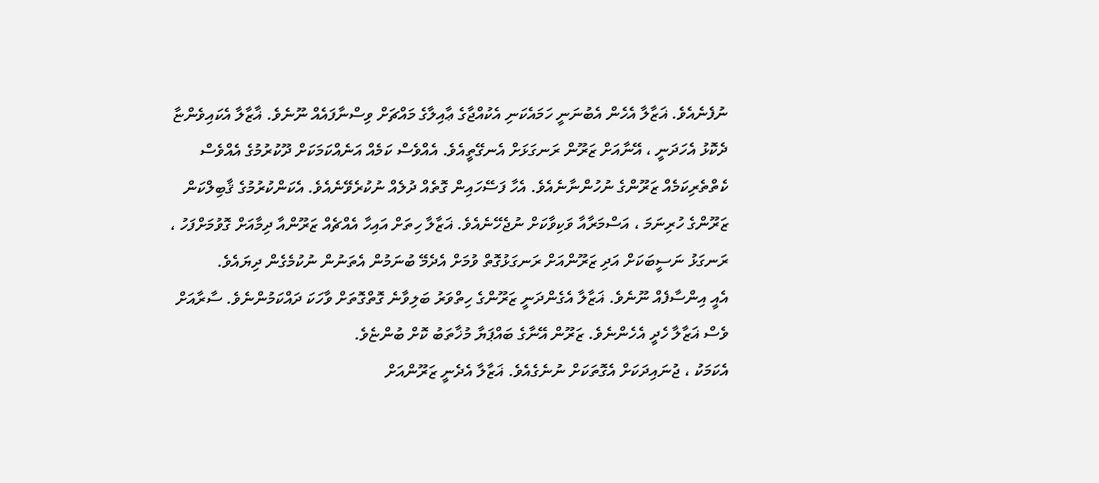ނުފެނެއެވެ. ޣަޒާލާ އެހެން އެބުނަނީ ހަމައެކަނި އެކުއްޖާގެ ޢާއިލާގެ މައްޗަށް ވިސްނާފައެއް ނޫނެވެ. ޣާޒާލާ އެކައިވެންޏާ ދެކޮޅު އެހަދަނީ ، އޭނާއަށް ޒަރޫން ރަނގަޅަށް އެނގޭތީއެވެ. އެއްވެސް ކަމެއް އަނެއްކަމަކަށް ދޫކުރުމުގެ އެއްވެސް ކެތްތެރިކަމެއް ޒަރޫންގެ ނުހުންނާނެއެވެ. އެހާ ފަސޭހައިން ގޮތެއް ދުލެއް ނުކުރެވޭނެއެވެ. އެކަންކުރުމުގެ ޤާބިލްކަން ޒަރޫންގެ ހުރިނަމަ ، އަސްމަރާއާ ވަކިވާކަށް ނުޖެހޭނެއެވެ. ޣަޒާލާ ހިތަށް އައިހާ އެއްޗެއް ޒަރޫންއާ ދިމާއަށް ގޮވުމަށްފަހު ، ރަނގަޅު ނަސީބަކަށް އަދި ޒަރޫންއަށް ރަނގަޅުގޮތް ވުމަށް އެދެމޭ ބުނަމުން އެތަނުން ނުކުމެގެން ދިޔައެވެ.
އެއީ އިންސާފެއް ނޫނެވެ. ޣަޒާލާ އެގެންދަނީ ޒަރޫންގެ ހިތްވަރު ބަލިވާނެ ގޮތްގޮތަށް ވާހަކަ ދައްކަމުންނެވެ. ސާރާއަށް ވެސް ޣަޒާލާ ހެދީ އެހެންނެވެ. ޒަރޫން އޭނާގެ ބައްޕަޔާ މުޚާތަބު ކޮށް ބުންޏެވެ.
އެކަމަކު ، ޖުނައިދަކަށް އެގޮތަކަށް ނުނެގެއެވެ. ޣަޒާލާ އެދެނީ ޒަރޫންއަށް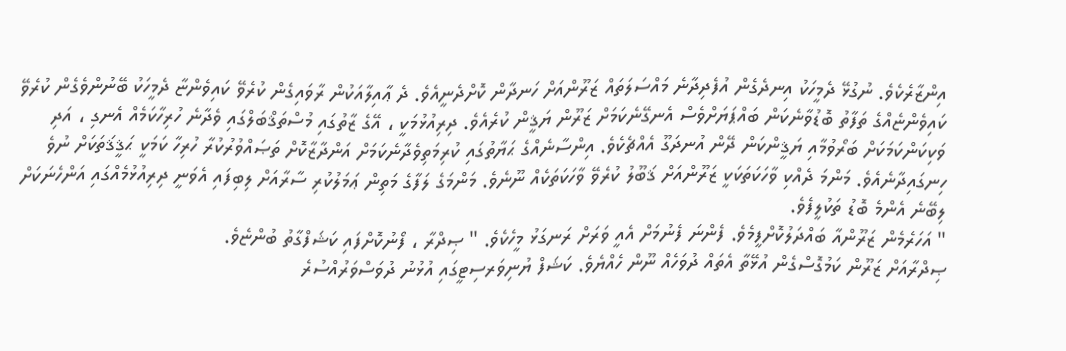އިންޒާރެކެވެ. ނުގުޅޭ ދެމީހަކު އިނދެގެން އުފެދިދާނެ މައްސަލަތައް ޒަރޫންއަށް ހަނދާން ކޮށްދެނީއެވެ. ދެ ޢާއިލާއަކުން ރާވައިގެން ކުރެވޭ ކައިވެންޏާ ދެމީހަކު ބޭނުންވެގެން ކުރެވޭ ކައިވެންޏެއްގެ ތަފާތު ބޮޑުވާނެކަން ބައްޕަޔަށްވެސް އެނގޭނެކަމަށް ޒަރޫން ޔަޤީން ކުރެއެވެ. ދިރިއުޅުމަކީ ، އޭގެ ޒާތުގައި މުސްތަޤްބަލްގައި ވެދާނެ ހުރިހާކަމެއް އެނގި ، އަދި ވަކިކަންކަމަކަށް ބަރޯވުމާއި ޔަޤީންކަން ދޭން އުނދަގޫ އެއްޗެކެވެ. އިންސާނެއްގެ ޙަޔާތުގައި ކުރިމަތިވެދާނެކަމަށް އަންދާޒާކޮށް ތަޞައްވުރުކުރާ ހުރިހާ ކަމަކީ ޙަޤީޤަތަކަށް ނުވެ ހިނގައިދާނެއެވެ. މަންމަ ދެއްކި ވާހަކަތަކަކީ ޒަރޫންއަށް ޤަބޫލު ކުރެވޭ ވާހަކަތަކެއް ނޫނެވެ. މަންމަގެ ލަފާގެ މަތިން ޢަމަލުކުރި ސާރާއަށް ލިބިފައި އެވަނީ ދިރިއުޅުމެއްގައި އަންހެނަކަށް ލިބޭނެ އެންމެ ބޮޑު ތަކުލީފެވެ.
" އަހަރެމެން ޒަރޫންއާ ބައްދަލުކޮށްފީމެވެ. ފެންނަ ފެނުމަށް އެއީ ވަރަށް ރަނގަޅު މީހެކެވެ. " ޞިދްރާ ، ފޯނުކޮށްފައި ކަޝަފްގާތު ބުންޏެވެ.
ޞިދްރާއަށް ޒަރޫން ކަމުގޮސްގެން އުޅޭތާ އެތައް ދުވަހެއް ނޫން ހެއްޔެވެ. ކަޝަފް ޔުނިވަރސިޓީގައި އުޅުނު ދުވަސްވަރުއްސުރެ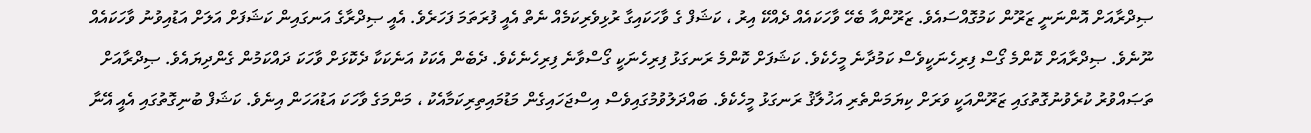ޞިދްރާއަށް އޮންނަނީ ޒަރޫން ކަމުގޮއްސައެވެ. ޒަރޫންއާ ބެހޭ ވާހަކައެއް ދެއްކޭ އިރު ، ކަޝަފް ގެ ވާހަކައިގާ ރުޅިވެރިކަމެއް ނެތް އެއީ ފުރަތަމަ ފަހަރެވެ. އެއީ ޞިދްރާގެ އަނގައިން ކަޝަފަށް އަލަށް އަޑުއިވުނު ވާހަކައެއް ނޫނެވެ. ޞިދްރާއަށް ކޮންމެ ގޯސް ފިރިހެނަކީވެސް ކަމުދާނެ މީހެކެވެ. ކަޝަފަށް ކޮންމެ ރަނގަޅު ފިރިހެނަކީ ގޯސްވާނެ ފިރިހެނެކެވެ. ދެބެން އެކަކު އަނެކަކާ ދެކޮޅަށް ވާހަކަ ދައްކަމުން ގެންދިޔައެވެ. ޞިދްރާއަށް ތަޞައްވުރު ކުރެވުނުގޮތުގައި ޒަރޫންއަކީ ވަރަށް ކިޔަމަންތެރި އަޚުލާޤު ރަނގަޅު މީހެކެވެ. ބައްދަލުވުމުގައިވެސް އިސްޖަހައިގެން މަޑުމައިތިރިކަމާއެކު ، މަންމަގެ ވާހަކަ އަޑުއަހަން އިނެވެ. ކަޝަފް ބުނިގޮތުގައި އެއީ އޭނާ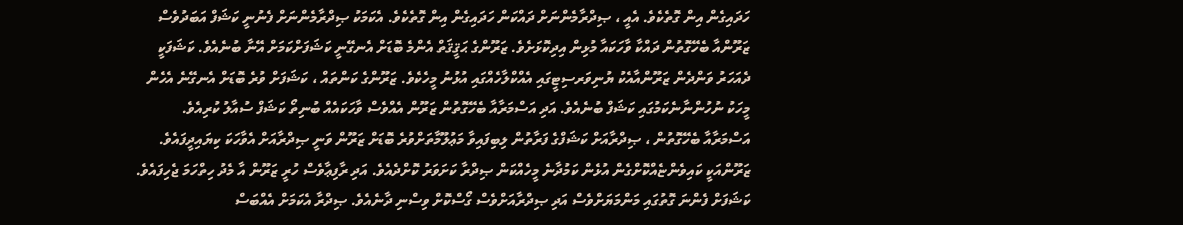ހަދައިގެން އިން ގޮތެކެވެ. އެއީ ، ޞިދްރާމެންނަށް ދައްކަން ހަދައިގެން އިން ގޮތެކެވެ. އެކަމަކު ޞިދްރާމެންނަށް ފެނުނީ ކަޝަފް އަބަދުވެސް ޒަރޫންއާ ބެހޭގޮތުން ދައްކާ ވާހަކައާ މުޅިން އިދިކޮޅަށެވެ. ޒަރޫންގެ ޙަޤީޤަތް އެންމެ ބޮޑަށް އެނގޭނީ ކަޝަފަށްކަމަށް އޭނާ ބުނެއެވެ. ކަޝަފަކީ ދެއަހަރު ވަންދެން ޒަރޫންއާއެކު ޔުނިވަރސިޓީގައި އެއްކްލާހެއްގައި އުޅުނު މީހެކެވެ. ޒަރޫންގެ ކަންތައް ، ކަޝަފަށް ވުރެ ބޮޑަށް އެނގޭނެ އެހެން މީހަކު ނުހުންނާނެކަމުގައި ކަޝަފް ބުނެއެވެ. އަދި އަސްމަރާއާ ބެހޭގޮތުން ޒަރޫން އެއްވެސް ވާހަކައެއް ބުނިތޯ ކަޝަފް ސުއާލު ކުރިއެވެ.
އަސްމަރާއާ ބެހޭގޮތުން ، ޞިދްރާއަށް ކަޝަފްގެ ފަރާތުން ލިބިފައިވާ މަޢުލޫމާތަށްވުރެ ބޮޑަށް ޒަރޫން ވަނީ ޞިދްރާއަށް އެވާހަކަ ކިޔައިދީފައެވެ. ޒަރޫންއަކީ ކައިވެންޏެއްކޮށްގެން އުޅެން ކަމުދާނެ މީހެއްކަން ޞިދްރާ ކަށަވަރު ކޮށްދެއެވެ. އަދި ރާފިޢާވެސް ހުރީ ޒަރޫން އާ މެދު ހިތްހަމަ ޖެހިފައެވެ. ކަޝަފަށް ފެންނަ ގޮތުގައި މަންމަޔަށްވެސް އަދި ޞިދްރާއަށްވެސް ގޯސްކޮށް ވިސްނި ދާނެއެވެ. ޞިދްރާ އެކަމަށް އެއްބަސް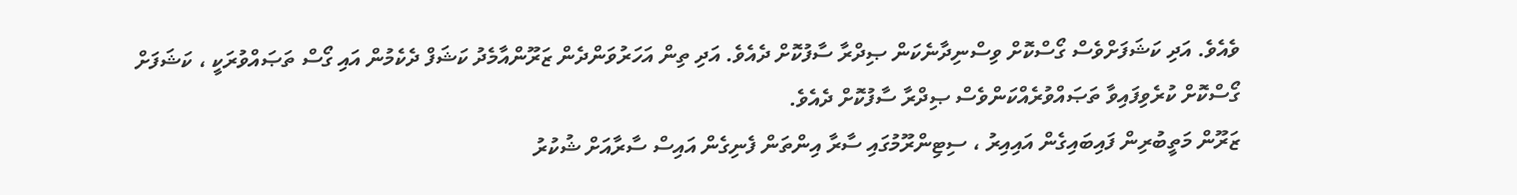ވެއެވެ. އަދި ކަޝަފަށްވެސް ގޯސްކޮށް ވިސްނިދާނެކަން ޞިދްރާ ސާފުކޮށް ދެއެވެ. އަދި ތިން އަހަރުވަންދެން ޒަރޫންއާމެދު ކަޝަފް ދެކެމުން އައި ގޯސް ތަޞައްވުރަކީ ، ކަޝަފަށް ގޯސްކޮށް ކުރެވިފައިވާ ތަޞައްވުރެއްކަންވެސް ޞިދްރާ ސާފުކޮށް ދެއެވެ.
ޒަރޫން މަތީބުރިން ފައިބައިގެން އައިއިރު ، ސިޓިންރޫމުގައި ސާރާ އިންތަން ފެނިގެން އައިސް ސާރާއަށް ޝުކުރު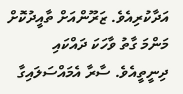އަދާކުރިއެވެ. ޒަރޫންއަށް ތާއީދުކޮށް މަންމަ ގާތު ވާހަކަ ދައްކައި ދިނީތީއެވެ. ސާރާ އެމައްސަލައިގާ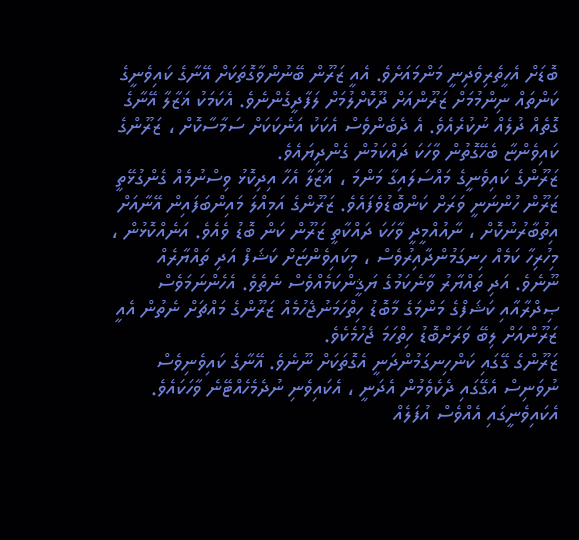ބޮޑަށް އެހީތެރިވެދިނީ މަންމައަށެވެ. އެއީ ޒަރޫން ބޭނުންވާގޮތަކަށް އޭނާގެ ކައިވެނީގެ ކަންތައް ނިންމުމަށް ޒަރޫންއަށް ދޫކޮށްލުމަށް ލަފާދީގެންނެވެ. އެކަމަކު ޣަޒާލާ އޭނާގެ ގޮތެއް ދުލެއް ނުކުރެއެވެ. އެ ދެބެންވެސް އެކަކު އަނެކަކަށް ސަމާސާކޮށް ، ޒަރޫންގެ ކައިވެންޏާ ބެހޭގޮތުން ވާހަކަ ދައްކަމުން ގެންދިޔައެވެ.
ޒަރޫންގެ ކައިވެނީގެ މައްސަލައިގާ މަންމަ ، ޣަޒާލާ އެހާ އިދިކޮޅު ވިސްނުމެއް ގެންގުޅޭތީ ޒަރޫން ހުންނަނީ ވަރަށް ކަންބޮޑުވެފައެވެ. ޒަރޫންގެ އަމިއްލަ މައިންބަފައިން އޭނާއަށް އިތުބާރުނުކޮށް ، ނާއުއްމީދީ ވާހަކަ ދައްކާތީ ޒަރޫން ކަން ބޮޑު ވެއެވެ. އަނެއްކޮޅުން ، މިހުރިހާ ކަމެއް ހިނގަމުންދާއިރުވެސް ، މިކައިވެންޏަށް ކަޝަފް އަދި ތައްޔާރެއް ނޫނެވެ. އަދި ތައްޔާރު ވާނެކަމުގެ ޔަޤީންކަމެއްވެސް ނެތެވެ. އެހެންނަމަވެސް ޞިދްރާއާއި ކަޝަފްގެ މަންމަގެ މާބޮޑު ހިތްހަމަނުޖެހުމެއް ޒަރޫންގެ މައްޗަށް ނެތުން އެއީ ޒަރޫންއަށް ލިބޭ ވަރަށްބޮޑު ހިތްހަމަ ޖެހުމެކެވެ.
ޒަރޫންގެ ގޭގައި ކަންހިނގަމުންދަނީ އެގޮތަކަށް ނޫނެވެ. އޭނާގެ ކައިވެނިވެސް ނުވަނިސް އެގޭގައި ދެކެވެމުން އެދަނީ ، އެކައިވެނި ނުދެމެހެއްޓޭނެ ވާހަކައެވެ. އެކައިވެނީގައި އެއްވެސް އުފަލެއް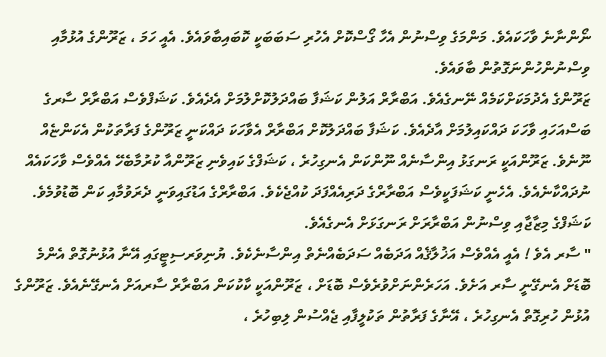ނޯންނާނެ ވާހަކައެވެ. މަންމަގެ ވިސްނުން އެހާ ގޯސްކޮށް އެހުރި ސަބަބަކީ ކޮބައިބާވައެވެ. އެއީ ހަމަ ، ޒަރޫންގެ އުޅުމާއި ވިސްނުންހުންނަގޮތުން ބާވައެވެ.
ޒަރޫންގެ އެދުމަކަށްކަމެއް ނޭނގެއެވެ. އަބްރާރް އަލުން ކަޝަފާ ބައްދަލުކޮށްލުމަށް އެދެއެވެ. ކަޝަފްވެސް އަބްރާރް ސާރގެ ބަސްއަހައި ވާހަކަ ދައްކައިލުމަށް އާދެއެވެ. ކަޝަފާ ބައްދަލުކޮށް އަބްރާރް އެވާހަކަ ދައްކަނީ ޒަރޫންގެ ފަރާތަކުން އެކަންޏެއް ނޫނެވެ. ޒަރޫންއަކީ ރަނގަޅު އިންސާނެއް ނޫންކަން އެނގިހުރެ ، ކަޝަފްގެ ކައިވެނި ޒަރޫންއާ ކުރުމާބެހޭ އެއްވެސް ވާހަކައެއް ނުދައްކާނެއެވެ. އެހެނީ ކަޝަފަކީވެސް އަބްރާރްގެ ދަރިއެއްފަދަ ކުއްޖެކެވެ. އަބްރާރްގެ އަޑުގައިވަނީ ދެރަވުމާއި ކަން ބޮޑުވުމެވެ. ކަޝަފްގެ މިޒާޖާއި ވިސްނުން އަބްރާރަށް ރަނގަޅަށް އެނގެއެވެ.
" ސާރ އެވެ ! އެއީ އެއްވެސް އަޚުލާޤެއް އަދަބެއް ސަދަބެއްނެތް އިންސާނެކެވެ. ޔުނިވަރސިޓީގައި އޭނާ އުޅުނުގޮތް އެންމެ ބޮޑަށް އެނގޭނީ ސާރ އަށެވެ. އަހަރެންނަށްވުރެވެސް ބޮޑަށް ، ޒަރޫންއަކީ ކާކުކަން އަބްރާރް ސާރއަށް އެނގޭނެއެވެ. ޒަރޫންގެ އުޅުން ހުރިގޮތް އެނގިހުރެ ، އޭނާގެ ފަރާތުން ތަކުލީފާއި ޖެއްސުން ލިބިހުރެ ،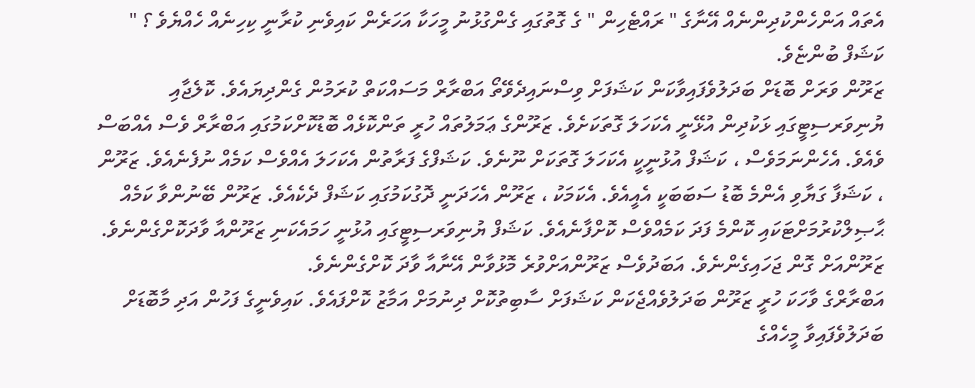އެތައް އަންހެންކުދިންނެއް އޭނާގެ " ރައްޓެހިން " ގެ ގޮތުގައި ގެންގުޅުނު މީހަކާ އަހަރެން ކައިވެނި ކުރާނީ ކިހިނެއް ހެއްޔެވެ ؟ " ކަޝަފް ބުންޏެވެ.
ޒަރޫން ވަރަށް ބޮޑަށް ބަދަލުވެފައިވާކަން ކަޝަފަށް ވިސްނައިދެވޭތޯ އަބްރާރް މަސައްކަތް ކުރަމުން ގެންދިޔައެވެ. ކޮލެޖާއި ޔުނިވަރސިޓީގައި ޅަކުދިން އުޅޭނީ އެކަހަލަ ގޮތަކަށެވެ. ޒަރޫންގެ ޢަމަލުތައް ހުރީ ތަންކޮޅެއް ބޮޑުކޮށްކަމުގައި އަބްރާރް ވެސް އެއްބަސް ވެއެވެ. އެހެންނަމަވެސް ، ކަޝަފް އުޅުނީކީ އެކަހަލަ ގޮތަކަށް ނޫނެވެ. ކަޝަފްގެ ފަރާތުން އެކަހަލަ އެއްވެސް ކަމެއް ނުފެނެއެވެ. ޒަރޫން ، ކަޝަފާ ގަޔާވި އެންމެ ބޮޑު ސަބަބަކީ އެއީއެވެ. އެކަމަކު ، ޒަރޫން އެހަދަނީ ދޮގުކަމުގައި ކަޝަފް ދެކެއެވެ. ޒަރޫން ބޭނުންވާ ކަމެއް ޙާޞިލްކުރުމަށްޓަކައި ކޮންމެ ފަދަ ކަމެއްވެސް ކޮށްފާނެއެވެ. ކަޝަފް ޔުނިވަރސިޓީގައި އުޅުނީ ހަމައެކަނި ޒަރޫންއާ ވާދަކޮށްގެންނެވެ. ޒަރޫންއަށް ގޮން ޖަހައިގެންނެވެ. އަބަދުވެސް ޒަރޫންއަށްވުރެ މޮޅުވާން އޭނާއާ ވާދަ ކޮށްގެންނެވެ.
އަބްރާރްގެ ވާހަކަ ހުރީ ޒަރޫން ބަދަލުވެއްޖެކަން ކަޝަފަށް ސާބިތުކޮށް ދިނުމަށް އަމާޒު ކޮށްފައެވެ. ކައިވެނީގެ ފަހުން އަދި މާބޮޑަށް ބަދަލުވެފައިވާ މީހެއްގެ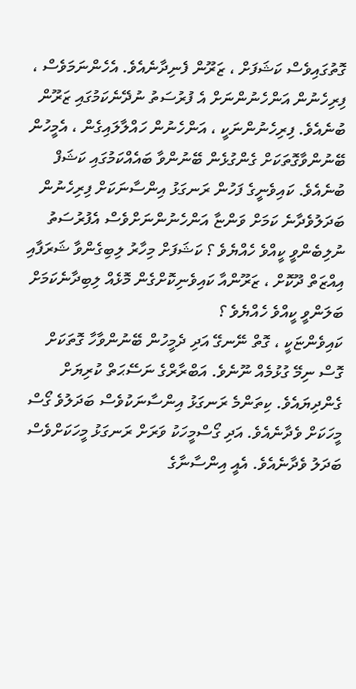ގޮތުގައިވެސް ކަޝަފަށް ، ޒަރޫން ފެނިދާނެއެވެ. އެހެންނަމަވެސް ، ފިރިހެނުން އަންހެނުންނަށް އެ ފުރުސަތު ނުދޭނެކަމުގައި ޒަރޫން ބުނެއެވެ. ފިރިހެނުންނަކީ ، އަންހެނުން ހައްލާލައިގެން ، އެމީހުން ބޭނުންވާގޮތަކަށް ގެންގުޅެން ބޭނުންވާ ބައެއްކަމުގައި ކަޝަފް ބުނެއެވެ. ކައިވެނީގެ ފަހުން ރަނގަޅު އިންސާނަކަށް ފިރިހެނުން ބަދަލުވެދާނެ ކަމަށް ވަންޏާ އަންހެނުންނަށްވެސް އެފުރުސަތު ނުލިބެންވީ ކީއްވެ ހެއްޔެވެ ؟ ކަޝަފަށް މިހާރު ލިބިގެންވާ ޝަރަފާއި އިއްޒަތް ދޫކޮށް ، ޒަރޫންއާ ކައިވެނިކޮށްގެން މޮޅެއް ލިބިދާނެކަމަށް ބަލަންވީ ކީއްވެ ހެއްޔެވެ ؟
ކައިވެންޏަކީ ، ގޮތް ނޭނގޭ އަދި ދެމީހުން ބޭނުންވާހާ ގޮތަކަށް ގޮސް ނިމޭ ގުޅުމެއް ނޫނެވެ. އަބްރާރްގެ ނަސޭޙަތް ކުރިޔަށް ގެންދިޔައެވެ. ކިތަންމެ ރަނގަޅު އިންސާނަކުވެސް ބަދަލުވެ ގޯސް މީހަކަށް ވެދާނެއެވެ. އަދި ގޯސްމީހަކު ވަރަށް ރަނގަޅު މީހަކަށްވެސް ބަދަލު ވެދާނެއެވެ. އެއީ އިންސާނާގެ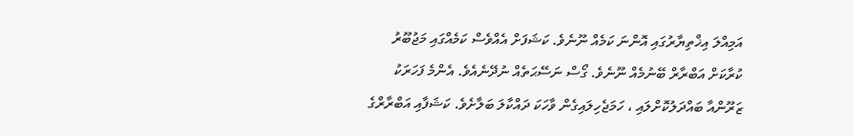އަމިއްލަ އިޚްތިޔާރުގައި އޮންނަ ކަމެއް ނޫނެވެ. ކަޝަފަށް އެއްވެސް ކަމެއްގައި މަޖުބޫރު ކުރާކަށް އަބްރާރް ބޭނުމެއް ނޫނެވެ. ގޯސް ނަސޭޙަތެއް ނުދޭނެއެވެ. އެންމެ ފަހަރަކު ޒަރޫންއާ ބައްދަލުކޮށްލައި ، ހަމަޖެހިލައިގެން ވާހަކަ ދައްކާލަ ބަލާށެވެ. ކަޝަފާއި އަބްރާރްގެ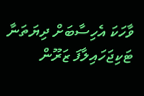ވާހަކަ އެހިސާބަށް ދިޔަތަނާ ޓަކިޖަހައިލާފަ ޒަރޫން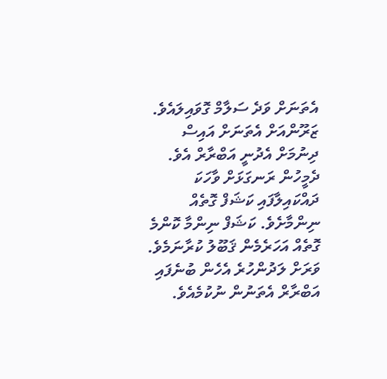އެތަނަށް ވަދެ ސަލާމް ގޮވައިލައެވެ. ޒަރޫންއަށް އެތަނަށް އައިސް ދިނުމަށް އެދުނީ އަބްރާރް އެވެ. ދެމީހުން ރަނގަޅަށް ވާހަކަ ދައްކައިލާފައި ކަޝަފް ގޮތެއް ނިންމާށެވެ. ކަޝަފް ނިންމާ ކޮންމެ ގޮތެއް އަހަރެމެން ޤަބޫލު ކުރާނަމެވެ. ވަރަށް ލަދުންހުރެ އެހެން ބުނެފައި އަބްރާރް އެތަނުން ނުކުމެއެވެ.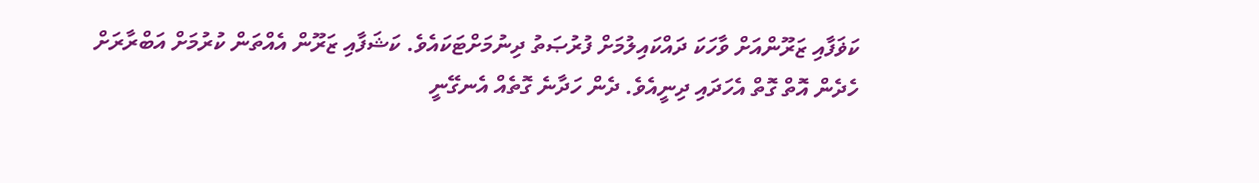ކަޥަފާއި ޒަރޫންއަށް ވާހަކަ ދައްކައިލުމަށް ފުރުޞަތު ދިނުމަށްޓަކައެވެ. ކަޝަފާއި ޒަރޫން އެއްތަން ކުރުމަށް އަބްރާރަށް ހެދެން އޮތް ގޮތް އެހަދައި ދިނީއެވެ. ދެން ހަދާނެ ގޮތެއް އެނގޭނީ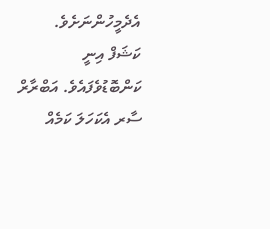އެދެމީހުންނަށެވެ.
ކަޝަފް އިނީ ކަންބޮޑުވެފައެވެ. އަބްރާރް ސާރ އެކަހަލަ ކަމެއް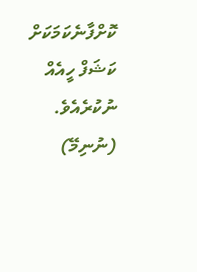ކޮށްފާނެކަމަކަށް ކަޝަފް ހީއެއް ނުކުރެއެވެ.
(ނުނިމޭ)